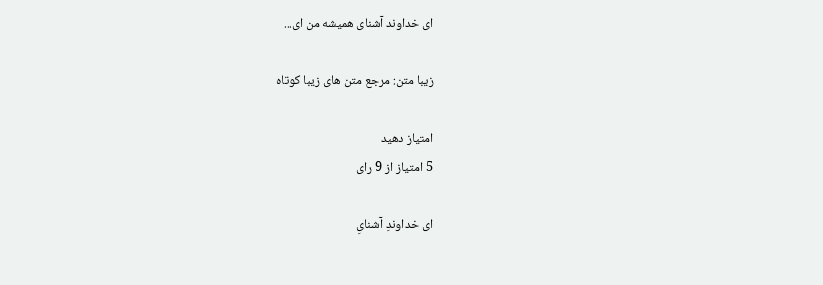ای خداوند آشنای همیشه من ای...

زیبا متن: مرجع متن های زیبا کوتاه

امتیاز دهید
5 امتیاز از 9 رای

ای خداوندِ آشنایِ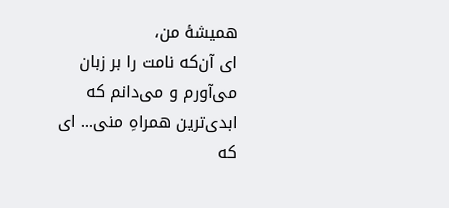همیشهٔ من،
ای آن‌که نامت را بر زبان می‌آورم و می‌دانم که ابدی‌ترین همراهِ منی... ای که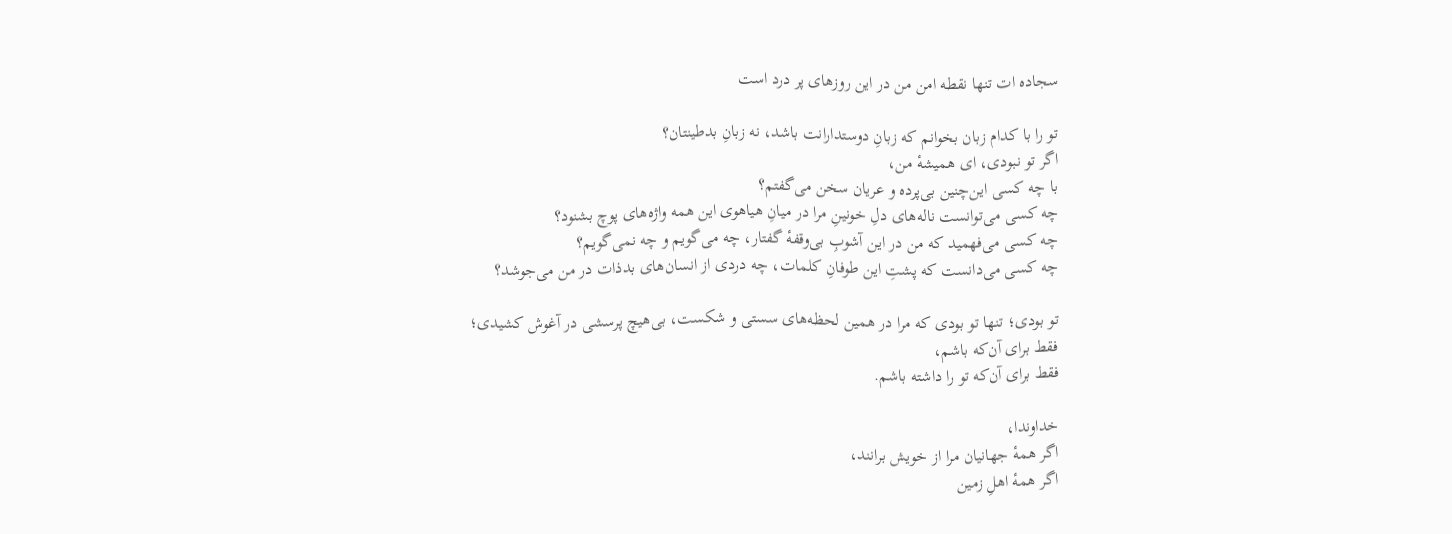سجاده ات تنها نقطه امن من در این روزهای پر درد است

تو را با کدام زبان بخوانم که زبانِ دوستدارانت باشد، نه زبانِ بدطینتان؟
اگر تو نبودی، ای همیشهٔ من،
با چه کسی این‌چنین بی‌پرده و عریان سخن می‌گفتم؟
چه کسی می‌توانست ناله‌های دلِ خونینِ مرا در میانِ هیاهوی این همه واژه‌های پوچ بشنود؟
چه کسی می‌فهمید که من در این آشوبِ بی‌وقفهٔ گفتار، چه می‌گویم و چه نمی‌گویم؟
چه کسی می‌دانست که پشتِ این طوفانِ کلمات، چه دردی از انسان‌های بدذات در من می‌جوشد؟

تو بودی؛ تنها تو بودی که مرا در همین لحظه‌های سستی و شکست، بی‌هیچ پرسشی در آغوش کشیدی؛
فقط برای آن‌که باشم،
فقط برای آن‌که تو را داشته باشم.

خداوندا،
اگر همهٔ جهانیان مرا از خویش برانند،
اگر همهٔ اهلِ زمین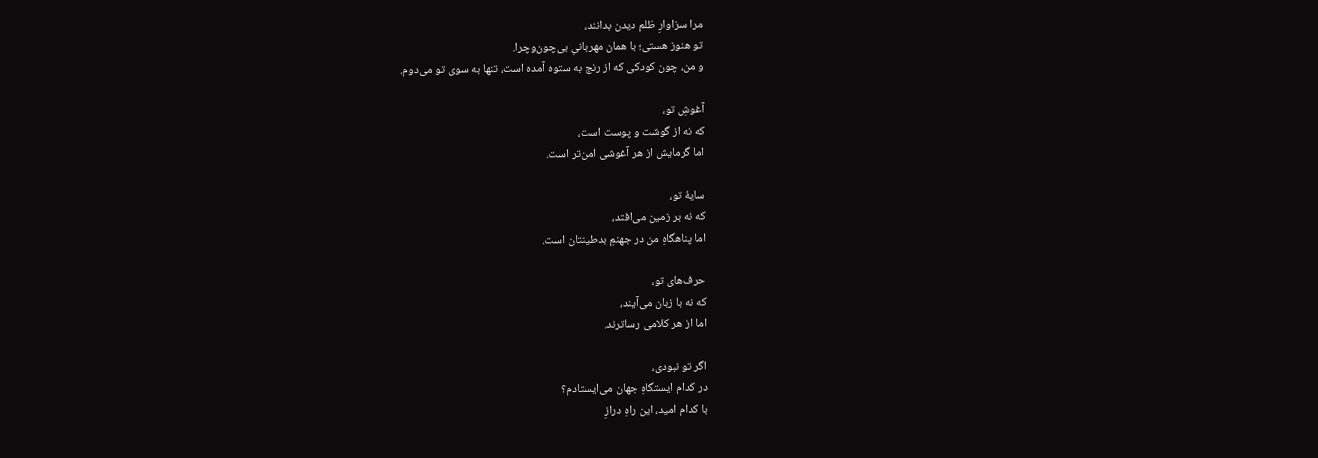مرا سزاوارِ ظلم دیدن بدانند،
تو هنوز هستی؛ با همان مهربانیِ بی‌چون‌وچرا.
و من، چون کودکی که از رنج به ستوه آمده است، تنها به سوی تو می‌دوم.

آغوشِ تو،
که نه از گوشت و پوست است،
اما گرمایش از هر آغوشی امن‌تر است.

سایهٔ تو،
که نه بر زمین می‌افتد،
اما پناهگاهِ من در جهنمِ بدطینتان است.

حرف‌های تو،
که نه با زبان می‌آیند،
اما از هر کلامی رساترند.

اگر تو نبودی،
در کدام ایستگاهِ جهان می‌ایستادم؟
با کدام امید، این راهِ درازِ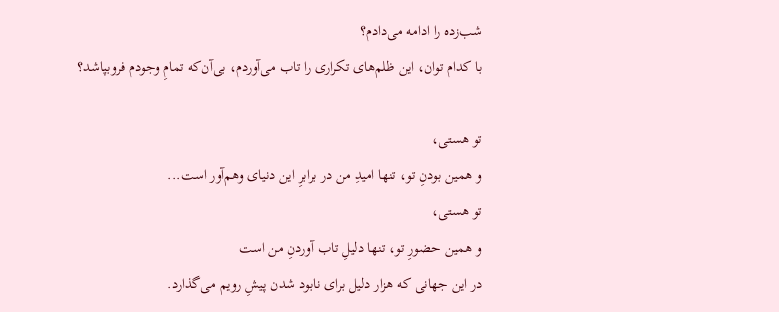شب‌زده را ادامه می‌دادم؟
با کدام توان، این ظلم‌های تکراری را تاب می‌آوردم، بی‌آن‌که تمامِ وجودم فروبپاشد؟

تو هستی،
و همین بودنِ تو، تنها امیدِ من در برابرِ این دنیای وهم‌آور است...
تو هستی،
و همین حضورِ تو، تنها دلیلِ تاب آوردنِ من است
در این جهانی که هزار دلیل برای نابود شدن پیشِ رویم می‌گذارد.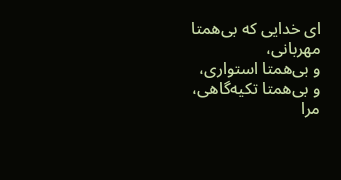ای خدایی که بی‌همتا مهربانی،
و بی‌همتا استواری،
و بی‌همتا تکیه‌گاهی،
مرا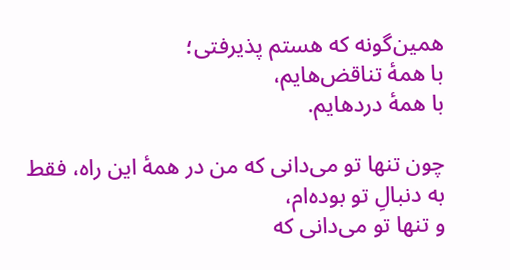همین‌گونه که هستم پذیرفتی؛
با همهٔ تناقض‌هایم،
با همهٔ دردهایم.

چون تنها تو می‌دانی که من در همهٔ این راه، فقط به دنبالِ تو بوده‌ام،
و تنها تو می‌دانی که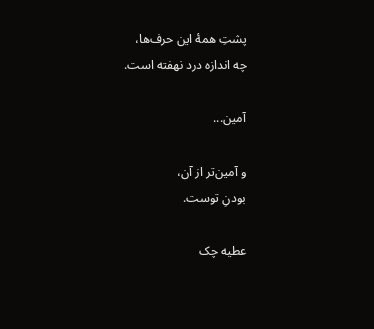پشتِ همهٔ این حرف‌ها،
چه اندازه درد نهفته است.

آمین...

و آمین‌تر از آن،
بودنِ توست.

عطیه چک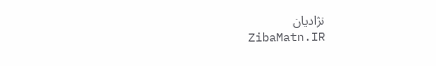نژادیان
ZibaMatn.IR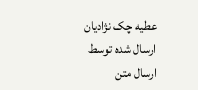عطیه چک نژادیان
ارسال شده توسط
ارسال متن